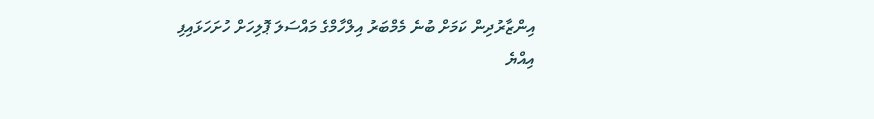އިންޒާރުދިން ކަމަށް ބުނެ މެމްބަރު އިލްހާމްގެ މައްސަލަ ޕޮލިހަށް ހުށަހަޅައިފި
އިއްޔެ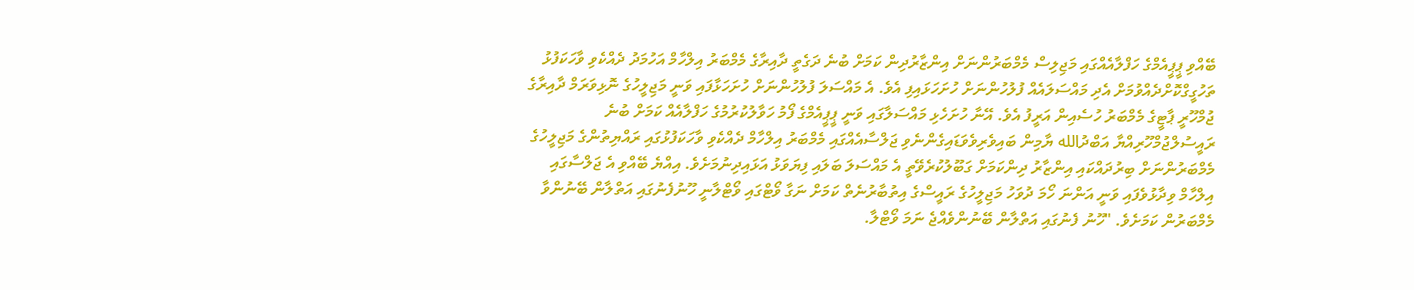ބޭއްވި ޕީޕީއެމްގެ ހަފްލާއެއްގައި މަޖިލިސް މެމްބަރުންނަށް އިންޒާރުދިން ކަމަށް ބުނެ ދަގެތީ ދާއިރާގެ މެމްބަރު އިލްހާމް އަހުމަދު ދެއްކެވި ވާހަކަފުޅު ތަހުގީގްކޮށްދެއްވުމަށް އެދި މައްސަލައެއް ފުލުހުންނަށް ހުށަހަޅައިފި އެވެ. އެ މައްސަލަ ފުލުހުންނަށް ހުށަހަޅާފައި ވަނީ މަޖިލީހުގެ ނޮޅިވަރަމް ދާއިރާގެ ޖުމްހޫރީ ޕާޓީގެ މެމްބަރު ހުސެއިން އަރީފު އެވެ. އޭނާ ހުށަހެޅި މައްސަލާގައި ވަނީ ޕީޕީއެމްގެ ފޯމު ހަވާލުކުރުމުގެ ހަފްލާއެއް ކަމަށް ބުނެ ރައީސުލްޖުމްހޫރިއްޔާ އަބްދުالله ޔާމިން ބައިވެރިވެވަޑައިގެންނެވި ޖަލްސާއެއްގައި މެމްބަރު އިލްހާމް ދެއްކެވި ވާހަކަފުޅުގައި ރައްޔިތުންގެ މަޖިލީހުގެ މެމްބަރުންނަށް ބިރުދައްކައި އިންޒާރު ދިންކަމަށް ގަބޫލުކުރެވޭތީ އެ މައްސަލަ ބަލައި ފިޔަވަޅު އަޅައިދިނުމަށެވެ. އިއްޔެ ބޭއްވި އެ ޖަލްސާގައި އިލްހާމް ވިދާޅުވެފައި ވަނީ އަންނަ ހޯމަ ދުވަހު މަޖިލީހުގެ ރައީސްގެ އިތުބާރުނެތް ކަމަށް ނަގާ ވޯޓްގައި ވޯޓްލާނީ ހޫނުފެނުގައި އަތްލާން ބޭނުންވާ މެމްބަރުން ކަމަށެވެ. "ހޫނު ފެނުގައި އަތްލާން ބޭނުންވެއްޖެ ނަމަ ވޯޓްލާ.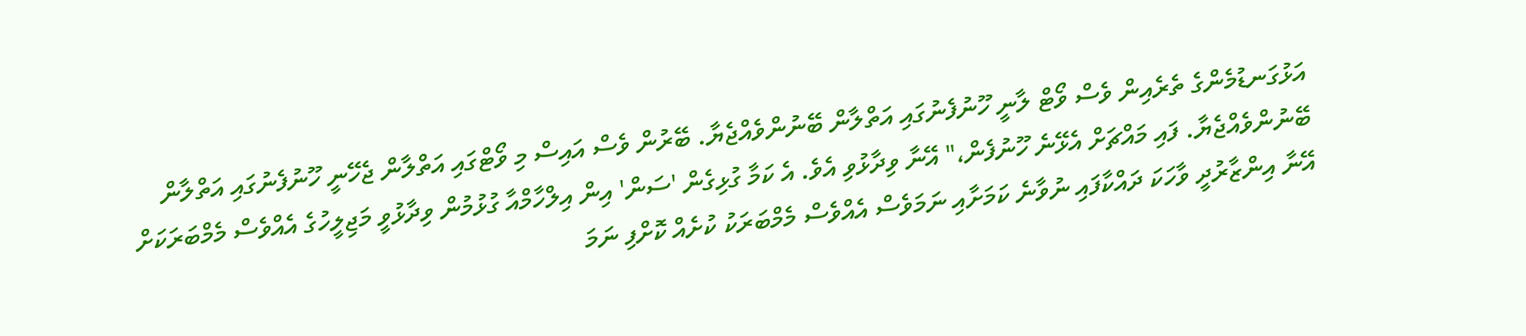އަޅުގަނޑުމެންގެ ތެރެއިން ވެސް ވޯޓް ލާނީ ހޫނުފެނުގައި އަތްލާން ބޭނުންވެއްޖެޔާ. ބޭރުން ވެސް އައިސް މި ވޯޓްގައި އަތްލާން ޖެހޭނީ ހޫނުފެނުގައި އަތްލާން ބޭނުންވެއްޖެޔާ. ފައި މައްޗަށް އެޅޭނެ ހޫނުފެން،" އޭނާ ވިދާޅުވި އެވެ. އެ ކަމާ ގުޅިގެން 'ސަން' އިން އިލްހާމްއާ ގުޅުމުން ވިދާޅުވީ މަޖިލީހުގެ އެއްވެސް މެމްބަރަކަށް އޭނާ އިންޒާރުދީ ވާހަކަ ދައްކާފައި ނުވާނެ ކަމަށާއި ނަމަވެސް އެއްވެސް މެމްބަރަކު ކުށެއް ކޮށްފި ނަމަ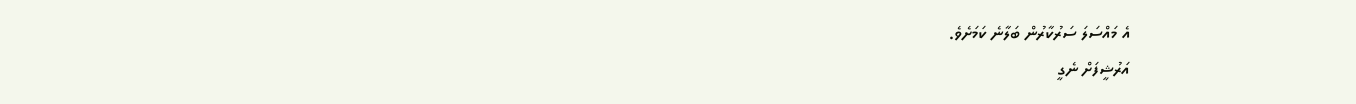އެ މައްސަލަ ސަރުކާރުން ބަލާނެ ކަމަށެވެ.
އަރުޝީފަށް ނެގީ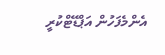އެންމެފަހުން އަޕްޑޭޓްކުރީ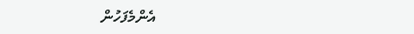އެންމެފަހުން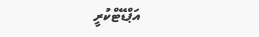އަޕްޑޭޓްކުރީ